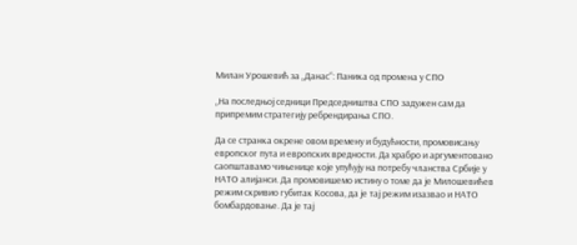Милан Урошевић за „Данас“: Паника од промена у СПО

„На последњој седници Председништва СПО задужен сам да припремим стратегију ребрендирања СПО.

Да се странка окрене овом времену и будућности, промовисању европског пута и европских вредности. Да храбро и аргументовано саопштавамо чињенице које упућују на потребу чланства Србије у НАТО алијанси. Да промовишемо истину о томе да је Милошевићев режим скривио губитак Косова, да је тај режим изазвао и НАТО бомбардовање. Да је тај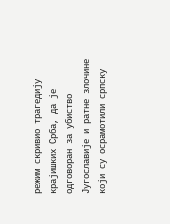режим скривио трагедију крајишких Срба, да је одговоран за убиство Југославије и ратне злочине који су осрамотили српску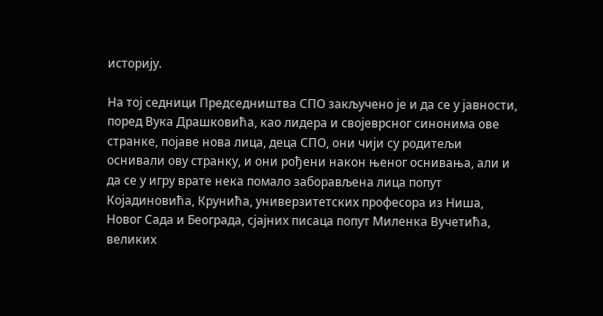историју.

На тој седници Председништва СПО закључено је и да се у јавности, поред Вука Драшковића, као лидера и својеврсног синонима ове странке, појаве нова лица, деца СПО, они чији су родитељи оснивали ову странку, и они рођени након њеног оснивања, али и да се у игру врате нека помало заборављена лица попут Којадиновића, Крунића, универзитетских професора из Ниша, Новог Сада и Београда, сјајних писаца попут Миленка Вучетића, великих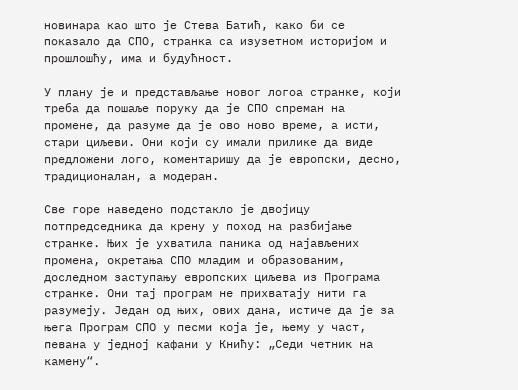новинара као што је Стева Батић, како би се показало да СПО, странка са изузетном историјом и прошлошћу, има и будућност.

У плану је и представљање новог логоа странке, који треба да пошаље поруку да је СПО спреман на промене, да разуме да је ово ново време, а исти, стари циљеви. Они који су имали прилике да виде предложени лого, коментаришу да је европски, десно, традиционалан, а модеран.

Све горе наведено подстакло је двојицу потпредседника да крену у поход на разбијање странке. Њих је ухватила паника од најављених промена, окретања СПО младим и образованим, доследном заступању европских циљева из Програма странке. Они тај програм не прихватају нити га разумеју. Један од њих, ових дана, истиче да је за њега Програм СПО у песми која је, њему у част, певана у једној кафани у Книћу: „Седи четник на камену“.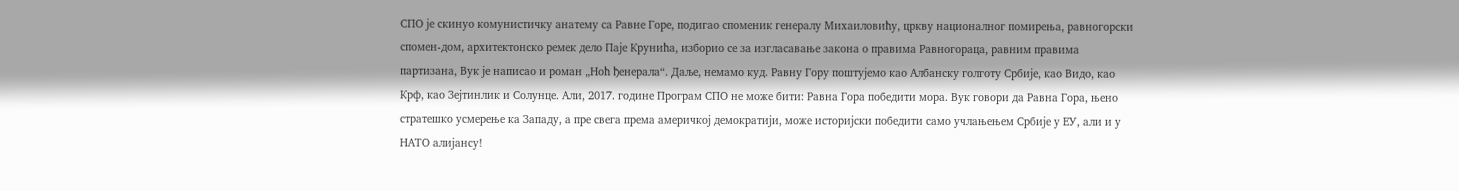СПО је скинуо комунистичку анатему са Равне Горе, подигао споменик генералу Михаиловићу, цркву националног помирења, равногорски спомен-дом, архитектонско ремек дело Паје Крунића, изборио се за изгласавање закона о правима Равногораца, равним правима партизана, Вук је написао и роман „Ноћ ђенерала“. Даље, немамо куд. Равну Гору поштујемо као Албанску голготу Србије, као Видо, као Крф, као Зејтинлик и Солунце. Али, 2017. године Програм СПО не може бити: Равна Гора победити мора. Вук говори да Равна Гора, њено стратешко усмерење ка Западу, а пре свега према америчкој демократији, може историјски победити само учлањењем Србије у ЕУ, али и у НАТО алијансу!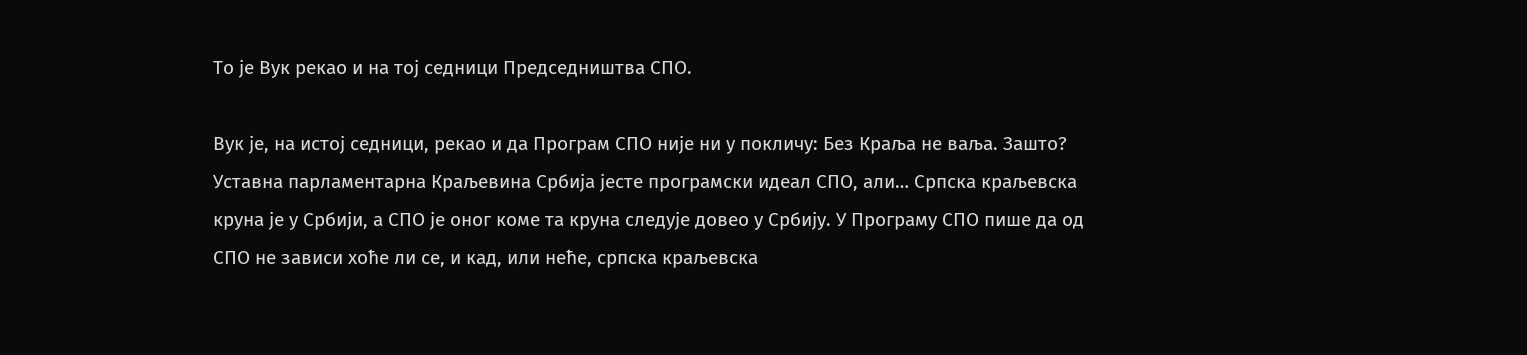То је Вук рекао и на тој седници Председништва СПО.

Вук је, на истој седници, рекао и да Програм СПО није ни у покличу: Без Краља не ваља. Зашто? Уставна парламентарна Краљевина Србија јесте програмски идеал СПО, али… Српска краљевска круна је у Србији, а СПО је оног коме та круна следује довео у Србију. У Програму СПО пише да од СПО не зависи хоће ли се, и кад, или неће, српска краљевска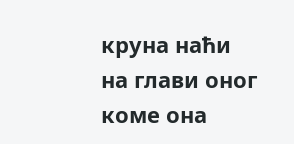круна наћи на глави оног коме она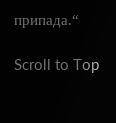припада.“

Scroll to Top